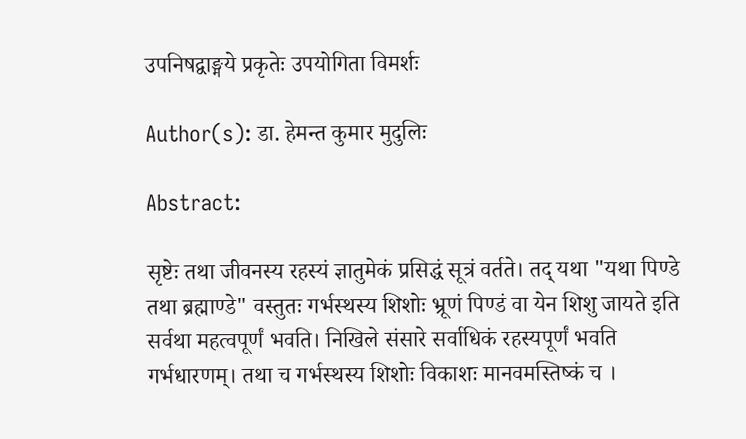उपनिषद्वाङ्मये प्रकृतेः उपयोगिता विमर्शः

Author(s): डा. हेमन्त कुमार मुदुलिः

Abstract:

सृष्टेः तथा जीवनस्य रहस्यं ज्ञातुमेकं प्रसिद्धं सूत्रं वर्तते। तद् यथा "यथा पिण्डे तथा ब्रह्माण्डे" वस्तुतः गर्भस्थस्य शिशोः भ्रूणं पिण्डं वा येन शिशु जायते इति सर्वथा महत्वपूर्णं भवति। निखिले संसारे सर्वाधिकं रहस्यपूर्णं भवति गर्भधारणम्। तथा च गर्भस्थस्य शिशोः विकाशः मानवमस्तिष्कं च ।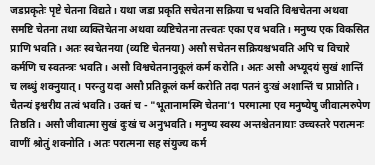जडप्रकृतेः पृष्टे चेतना विद्यते। यथा जडा प्रकृति सचेतना सक्रिया च भवति विश्वचेतना अथवा समष्टि चेतना तथा व्यक्तिचेतना अथवा व्यष्टिचेतना तत्त्वतः एका एव भवति। मनुष्य एक विकसित प्राणि भवति। अतः स्वचेतनया (व्यष्टि चेतनया) असौ सचेतन सक्रियश्चभवति अपि च विचारे कर्मणि च स्वतन्त्रः भवति। असौ विश्वचेतनानुकूलं कर्म करोति। अतः असौ अभ्यूदयं सुखं शान्तिं च लब्धुं शक्नुयात्। परन्तु यदा असौ प्रतिकूलं कर्म करोति तदा पतनं दुःखं अशान्तिं च प्राप्नोति। चैतन्यं इश्वरीय तत्वं भवति। उक्तं च - "भूतानामस्मि चेतना'1 परमात्मा एव मनुष्येषु जीवात्मरुपेण तिष्ठति। असौ जीवात्मा सुखं दुःखं च अनुभवति। मनुष्य स्वस्य अन्तश्चेतनायाः उच्चस्तरे परात्मनः वाणीं श्रोतुं शक्नोति । अतः परात्मना सह संयुज्य कर्म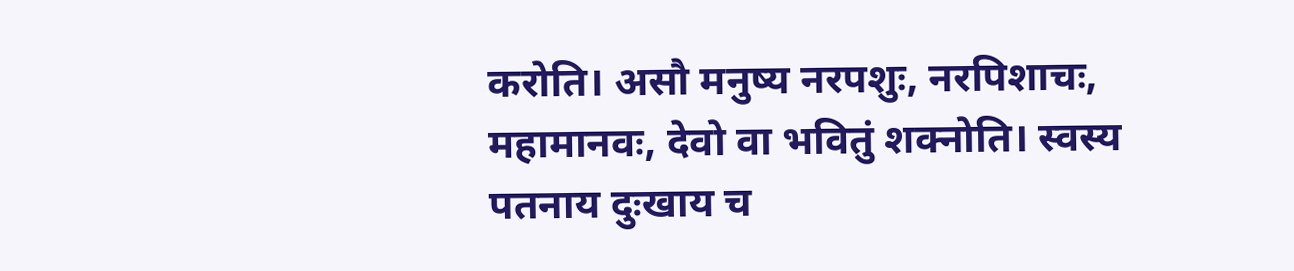करोति। असौ मनुष्य नरपशुः, नरपिशाचः, महामानवः, देवो वा भवितुं शक्नोति। स्वस्य पतनाय दुःखाय च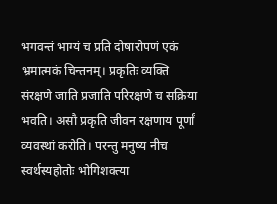भगवन्तं भाग्यं च प्रति दोषारोपणं एकं भ्रमात्मकं चिन्तनम्। प्रकृतिः व्यक्ति संरक्षणे जाति प्रजाति परिरक्षणे च सक्रिया भवति। असौ प्रकृति जीवन रक्षणाय पूर्णां व्यवस्थां करोति। परन्तु मनुष्य नीच स्वर्थस्यहोतोः भोगिशक्त्या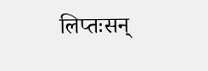लिप्तःसन्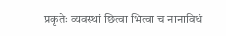प्रकृतेः व्यवस्थां छित्वा भित्वा च नानाविधं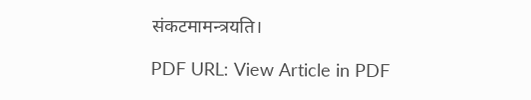संकटमामन्त्रयति।

PDF URL: View Article in PDF